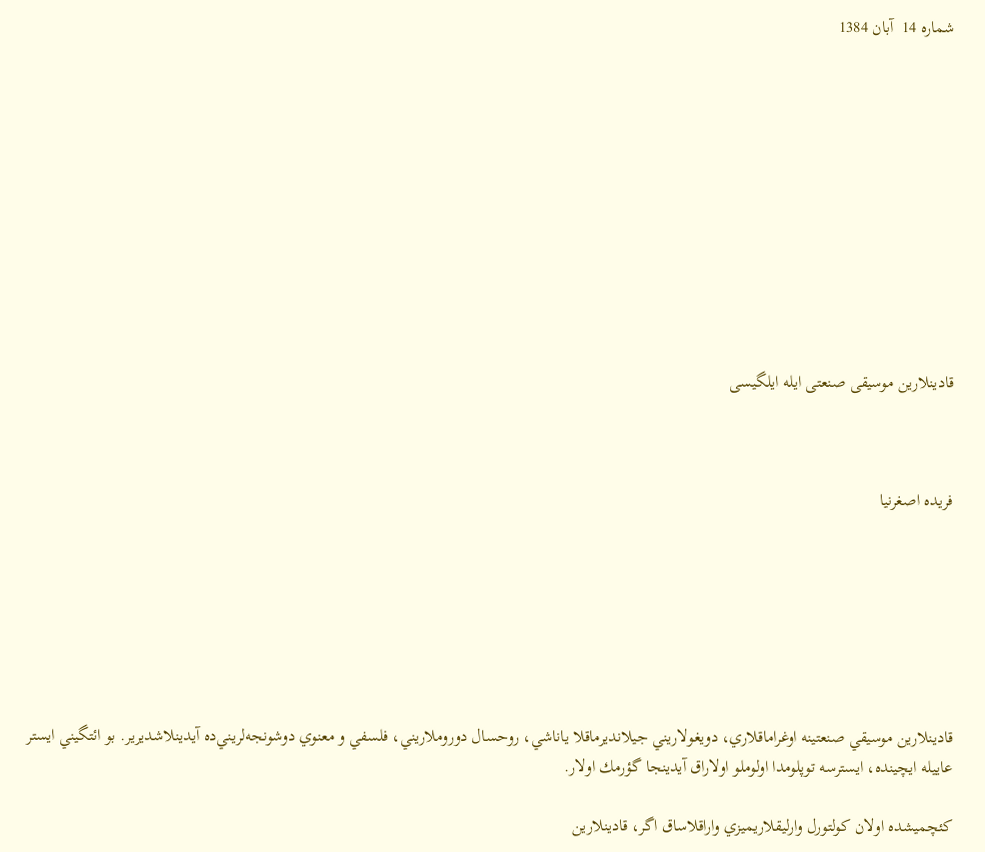شماره 14  آبان 1384











قادينلارين موسيقی صنعتی ايله ايلگيسی



فريده اصغرنيا







قادينلارين موسيقي صنعتينه اوغراماقلاري، دويغولاريني جيلانديرماقلا ياناشي، روحسال دوروملاريني، فلسفي و معنوي دوشونجه‌لريني‌ده آيدينلاشديرير. بو ائتگيني ايستر عاييله ايچينده، ايسترسه توپلومدا اولوملو اولاراق آيدينجا گؤرمك اولار.

كئچميشده اولان كولتورل وارليقلاريميزي واراقلاساق اگر، قادينلارين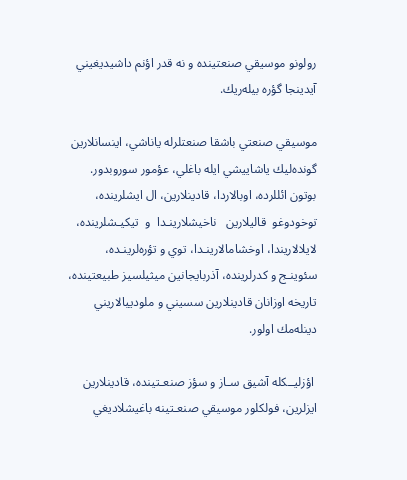رولونو موسيقي صنعتينده و نه قدر اؤنم داشيديغيني آيدينجا گؤره بيله‌ريك.

موسيقي صنعتي باشقا صنعتلرله ياناشي، اينسانلارين گونده‌ليك ياشاييشي ايله باغلي، عؤمور سوروبدور. بوتون ائللرده، اوبالاردا، قادينلارين، ال ايشلرينده، توخودوغو  قاليلارين   ناخيشلارينـدا  و  تيكيـشلرينده،  لايلالاريندا، اوخشامالارينـدا، توي و تؤره‌لرينـده، سئوينـج و كدرلرينده، آذربايجانين ميثيلسيز طبيعتينده، تاريخه اوزانان قادينلارين سسيني و ملودييالاريني دينله‌مك اولور.

 اؤزليــكله آشيق سـاز و سؤز صنعـتينده، قادينلارين ايزلرين، فولكلور موسيقي صنعـتينه باغيشلاديغي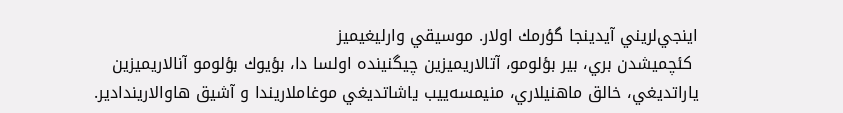اينجي‌لريني آيدينجا گؤرمك اولار. موسيقي وارليغيميز
 كئچميشدن بري، بير بؤلومو، آتالاريميزين چيگنينده اولسا دا، بؤيوك بؤلومو آنالاريميزين ياراتديغي، خالق ماهنيلاري، منيمسه‌ييب ياشاتديغي موغاملاريندا و آشيق هاوالاريندادير.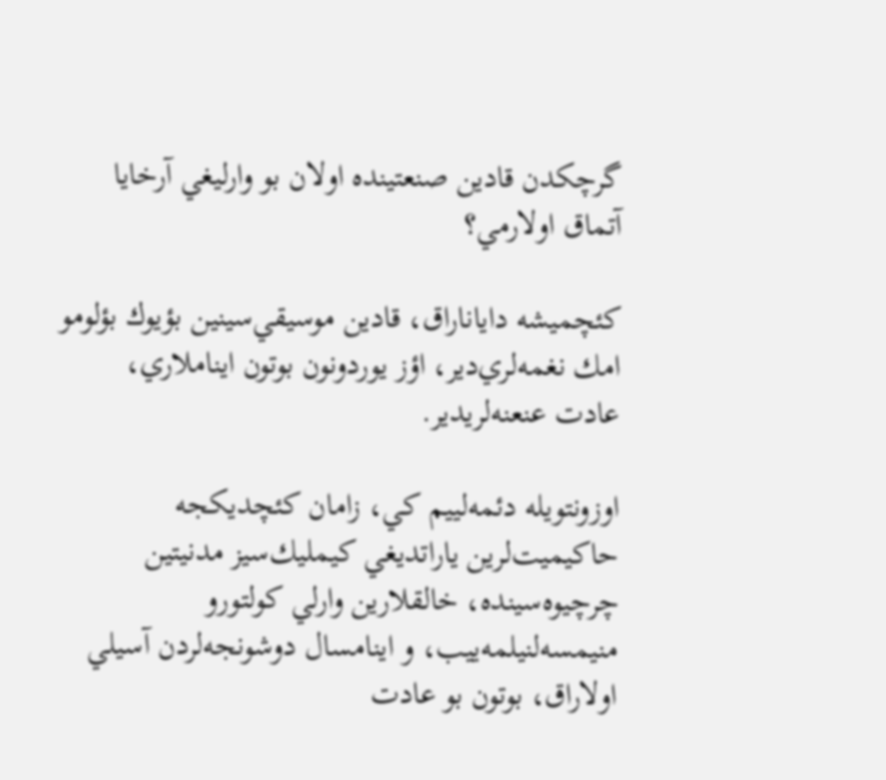گرچكدن قادين صنعتينده اولان بو وارليغي آرخايا آتماق اولارمي؟

كئچميشه داياناراق، قادين موسيقي‌سينين بؤيوك بؤلومو امك نغمه‌لري‌دير، اؤز يوردونون بوتون ايناملاري، عادت عنعنه‌لريدير.

اوزونتويله دئمه‌لييم كي، زامان كئچديكجه حاكيميت‌لرين ياراتديغي كيمليك‌سيز مدنيتين  چرچيوه‌سينده، خالقلارين وارلي كولتورو منيمسه‌لنيلمه‌ييب، و اينامسال دوشونجه‌لردن آسيلي اولاراق، بوتون بو عادت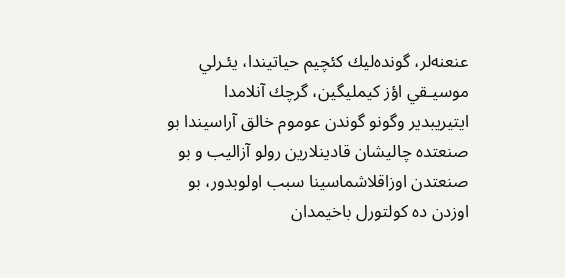عنعنه‌لر، گونده‌ليك كئچيم حياتيندا، يئـرلي موسيـقي اؤز كيمليگين، گرچك آنلامدا ايتيريبدير وگونو گوندن عوموم خالق آراسيندا بو صنعتده چاليشان قادينلارين رولو آزاليب و بو صنعتدن اوزاقلاشماسينا سبب اولوبدور، بو اوزدن‌ ده كولتورل باخيمدان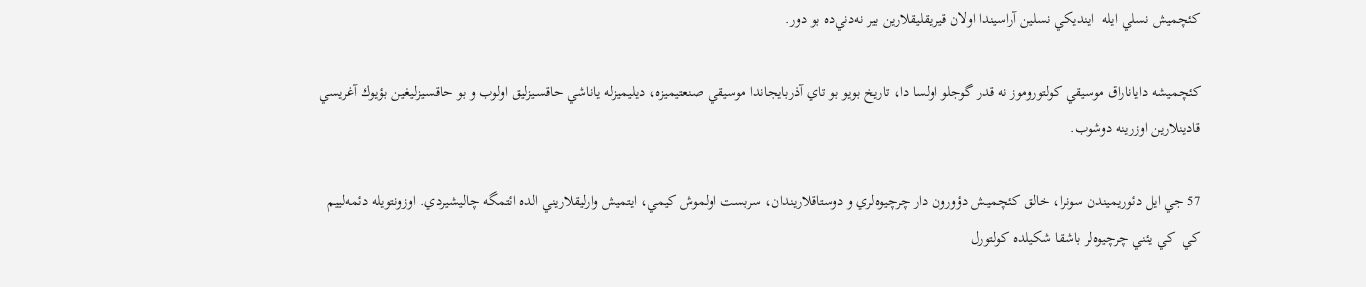كئچميش نسلي‌ ايله  اينديكي نسلين آراسيندا اولان قيريقليقلارين بير نه‌دني‌ده بو دور.

كئچميشه داياناراق موسيقي كولتوروموز نه قدر گوجلو اولسا دا، تاريخ بويو بو تاي آذربايجاندا موسيقي صنعتيميزه، ديليميزله ياناشي حاقسـيزليق اولوب و بو حاقسـيزليغين بؤيوك آغريسي  قادينلارين اوزرينه دوشوب.

57 جي ايل دئوريميندن سونرا، خالق كئچميـش دؤورون دار چرچيوه‌لري و دوستاقلاريندان، سربست اولموش كيمي، ايتميش وارليقلاريني الده ائتمگه چاليشيردي. اوزونتويله دئمه‌لييم كي  كي يئني چرچيوه‌لر باشقا شكيلده كولتورل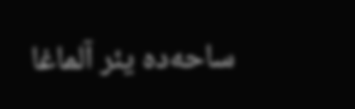ساحه‌ده يئر آلماغا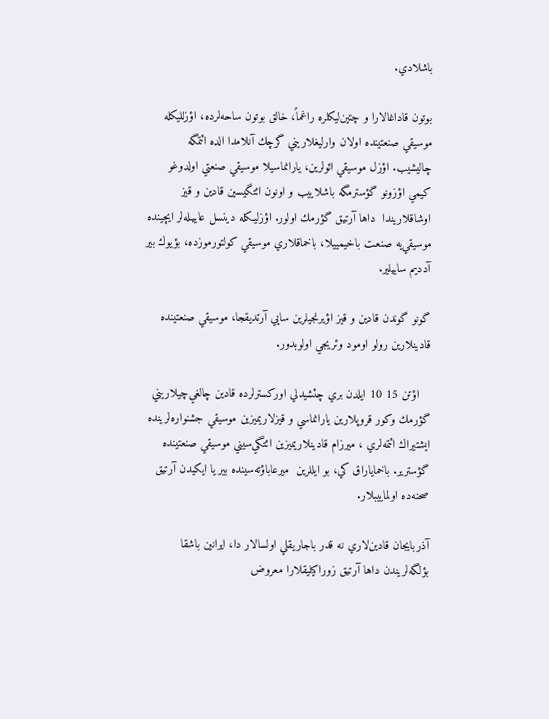باشلادي.

بوتون قاداغالارا و چتين‌ليكلره راغماً، خالق بوتون ساحه‌لرده، اؤزلليكله موسيقي صنعتينده اولان وارليغلاريني گرچك آنلامدا الده ائتمگه چاليشيب. اؤزل موسيقي ائولرين، يارانماسيلا موسيقي صنعتي اولدوغو كيمي اؤزونو گؤسترمگه باشلاييب و اونون ائتگيسين قادين و قيز اوشاقلاريندا  داها آرتيق گؤرمك اولور. اؤزليـكله دينسل عاييـله‌لر ايچينده موسيقي‌يه صنعـت باخيمييلا، باخماقلاري موسيقي كولتورموزده، بؤيوك بير آدديم ساييلير.

گونو گوندن قادين و قيز اؤيرنجيلرين سايي آرتديقجا، موسيقي صنعتينده قادينلارين رولو اومود وئريجي اولوبدور.

   اؤتن 15 10 ايلدن بري چئشيدلي اوركسترلرده قادين چالغي‌چيلاريني گؤرمك وكور قروپلارين يارانماسي و قيزلاريميزين موسيقي جشنواره‌لرينده ايشتيراك ائتمه‌لري ، میرزام قادينلاريميزين ائتگي‌سيني موسيقي صنعتينده گؤسترير. باخماياراق كي، بو ايللرين  میرعاباؤته‌سينده بير يا ايكيدن آرتيق صحنه‌ده اولماييبلار.

آذربايجان قادين‌لاري نه قدر باجاريقلي اولسالار دا، ايرانين باشقا بؤلگه‌لريندن داها آرتيق زوراكيليقلارا معروض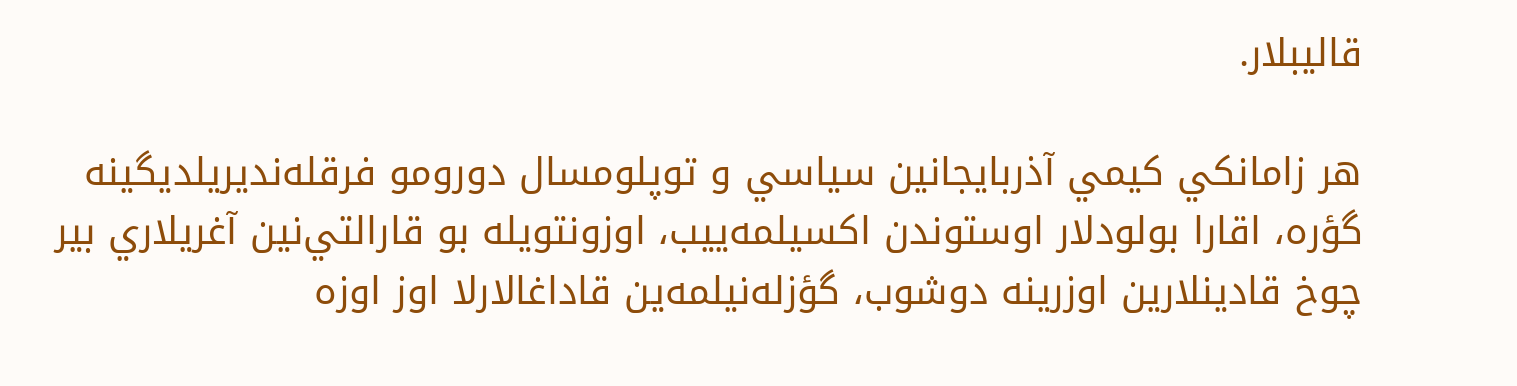قاليبلار.

هر زامانكي كيمي آذربايجانين سياسي و توپلومسال دورومو فرقله‌نديريلديگينه گؤره، اقارا بولودلار اوستوندن اكسيلمه‌ييب، اوزونتويله بو قارالتي‌نين آغريلاري بير چوخ قادينلارين اوزرينه دوشوب، گؤزله‌نيلمه‌ين قاداغالارلا اوز اوزه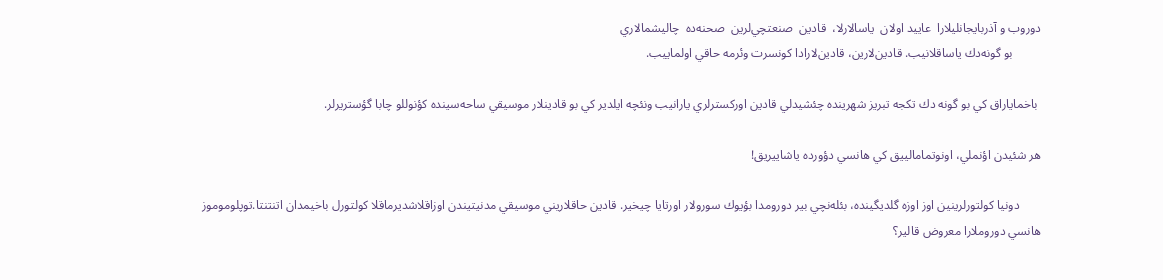دوروب و آذربايجانليلارا  عاييد اولان  ياسالارلا،  قادين  صنعتچي‌لرين  صحنه‌ده  چاليشمالاري
         بو گونه‌دك ياساقلانيب. قادين‌لارين، قادين‌لارادا كونسرت وئرمه حاقي اولماييب.

 باخماياراق كي بو گونه دك تكجه تبريز شهرينده چئشيدلي قادين اوركسترلري يارانيب ونئچه ايلدير كي بو قادينلار موسيقي ساحه‌سينده كؤنوللو چابا گؤستريرلر.

هر شئيدن اؤنملي، اونوتمامالييق كي هانسي دؤورده ياشاييريق!

       دونيا كولتورلرينين اوز اوزه گلديگينده، بئله‌نچي بير دورومدا بؤيوك سورولار اورتايا چيخير. قادين حاقلاريني موسيقي مدنيتيندن اوزاقلاشديرماقلا كولتورل باخيمدان اتنتنتا.توپلوموموز هانسي دوروملارا معروض قالير؟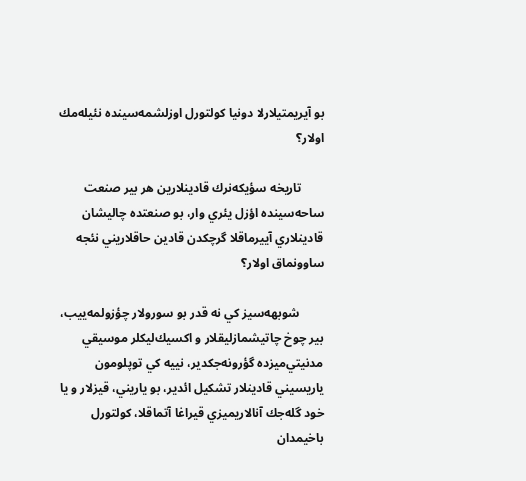بو آيريمتيلارلا دونيا كولتورل اوزلشمه‌سينده نئيله‌مك اولار؟

       تاريخه سؤيكه‌نرك قادينلارين هر بير صنعت ساحه‌سينده اؤزل يئري وار، بو صنعتده چاليشان قادينلاري آييرماقلا گرچكدن قادين حاقلاريني نئجه ساوونماق اولار؟

        شوبهه‌سيز كي نه قدر بو سورولار چؤزولمه‌ييب، بير چوخ چاتيشمازليقلار و اكسيك‌ليكلر موسيقي مدنيتي‌ميزده گؤرونه‌جكدير، نييه كي توپلومون ياريسيني قادينلار تشكيل ائدير، بو ياريني، قيزلار و يا خود گله‌جك آنالاريميزي قيراغا آتماقلا، كولتورل باخيمدان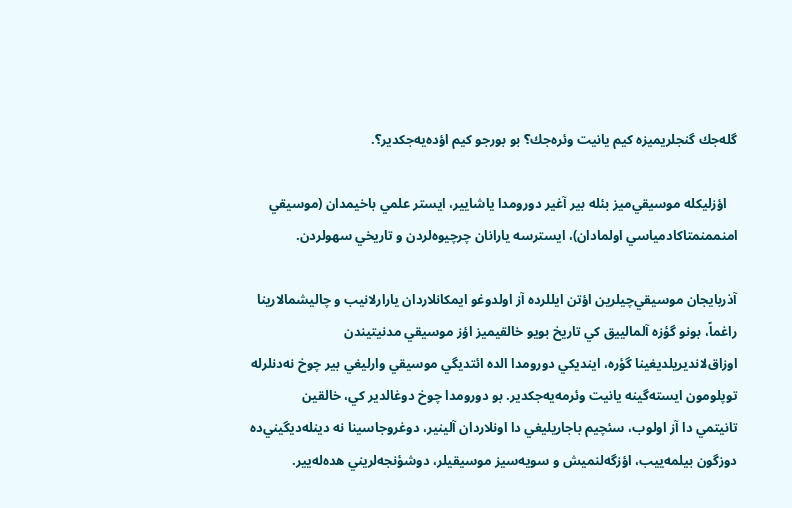گله‌جك گنجلريميزه كيم يانيت وئره‌جك؟ بو بورجو كيم اؤده‌يه‌جكدير؟.

   اؤزليكله موسيقي‌ميز بئله بير آغير دورومدا ياشايير، ايستر علمي باخيمدان (موسيقي امنممنمتاكادمياسي اولمادان)، ايسترسه يارانان چرچيوه‌لردن و تاريخي سهولردن.

آذربايجان موسيقي‌چيلرين اؤتن ايللرده آز اولدوغو ايمكانلاردان يارارلانيب و چاليشمالارينا راغماً، بونو گؤزه آلمالييق كي تاريخ بويو خالقيميز اؤز موسيقي مدنيتيندن اوزاق‌لانديريلديغينا گؤره، اينديكي دورومدا الده ائتديگي موسيقي وارليغي بير چوخ نه‌دنلرله توپلومون ايسته‌گينه يانيت وئرمه‌يه‌جكدير. بو دورومدا چوخ دوغالدير كي، خالقين تانيتمي ‌دا آز اولوب، سئچيم باجاريليغي‌ دا اونلاردان آلينير، دوغروجاسينا نه دينله‌ديگيني‌ده دوزگون بيلمه‌ييب، اؤزگه‌لنميش و سويه‌سيز موسيقيلر، دوشؤنجه‌لريني هده‌له‌يير.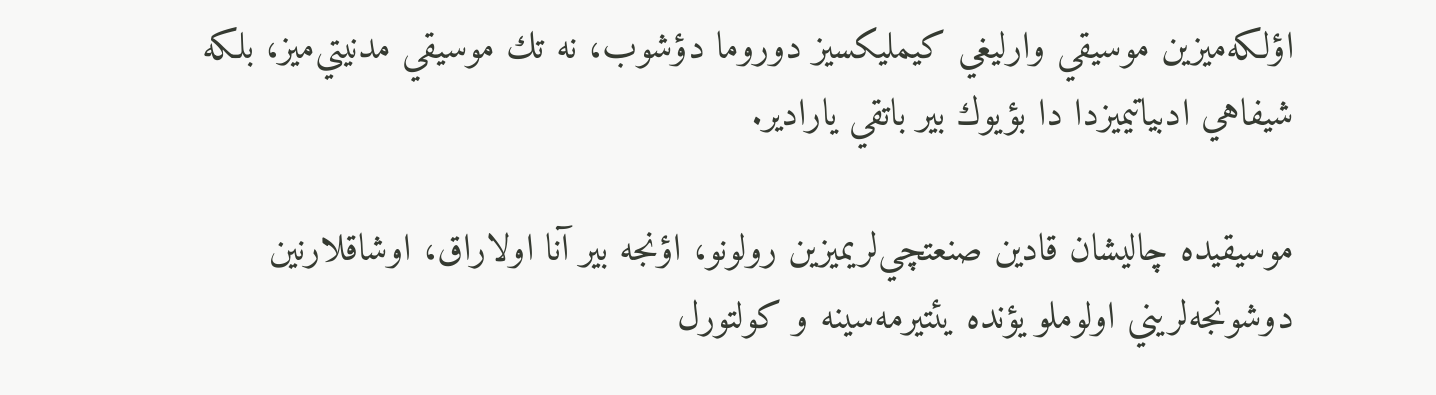اؤلكه‌ميزين موسيقي وارليغي كيمليكسيز دوروما دؤشوب، نه تك موسيقي مدنيتي‌ميز، بلكه شيفاهي ادبياتيميزدا دا بؤيوك بير باتقي يارادير.

موسيقيده چاليشان قادين صنعتچي‌لريميزين رولونو، اؤنجه بير آنا اولاراق، اوشاقلار‌نين دوشونجه‌لريني اولوملو يؤنده يئتيرمه‌سينه و كولتورل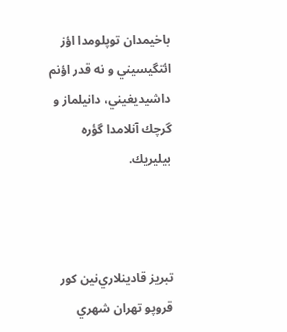باخيمدان توپلومدا اؤز ائتگيسيني و نه قدر اؤنم داشيديغيني، دانيلماز و گرچك آنلامدا گؤره بيليريك.



تبريز قادينلاري‌نين كور قروپو تهران شهري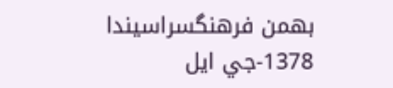بهمن فرهنگسراسيندا  1378-جي ايل